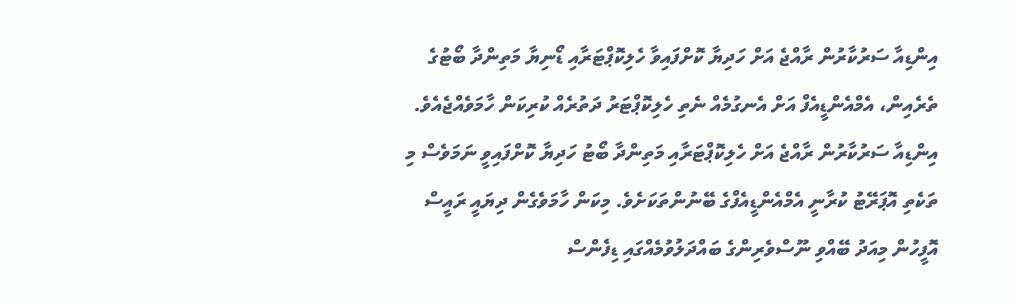އިންޑިއާ ސަރުކާރުން ރާއްޖެ އަށް ހަދިޔާ ކޮށްފައިވާ ހެލިކޮޕްޓަރާއި ޑޯނިޔާ މަތިންދާ ބޯޓުގެ ތެރެއިން، އެމްއެންޑީއެފް އަށް އެނގުމެއް ނެތި ހެލިކޮޕްޓަރު ދަތުރެއް ކުރިކަން ހާމަވެއްޖެއެވެ.
އިންޑިއާ ސަރުކާރުން ރާއްޖެ އަށް ހެލިކޮޕްޓަރާއި މަތިންދާ ބޯޓު ހަދިޔާ ކޮށްފައިވީ ނަމަވެސް މި ތަކެތި އޮޕަރޭޓު ކުރާނީ އެމްއެންޑީއެފްގެ ބޭނުންތަކަށެވެ. މިކަން ހާމަވެގެން ދިޔައީ ރައީސް އޮފީހުން މިއަދު ބޭއްވި ނޫސްވެރިންގެ ބައްދަލުވުމެއްގައި ޑިފެންސް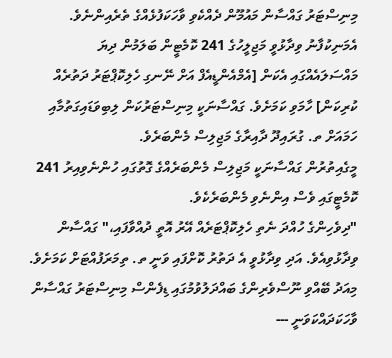މިނިސްޓަރު ގައްސާން މައުމޫން ދެއްކެވި ވާހަކަފުޅެއްގެ ތެރެއިންނެވެ. އެމަނިކުފާނު ވިދާޅުވީ މަޖިލީހުގެ 241 ކޮމެޓީން ބަލަމުން ދިޔަ މައްސަލައެއްގައި އެކަން [އެމްއެންޑީއެފް އަށް ނޭނގި ހެލިކޮޕްޓަރު ދަތުރެއް ކުރިކަން] ހާމަވި ކަމަށެވެ. ގައްސާނަކީ މިނިސްޓަރުކަން ލިބިވަޑައިގަތުމާއި ހަމައަށް ތ. ގުރައިދޫ ދާއިރާގެ މަޖިލިސް މެންބަރެވެ.
މީގެއިތުރުން ގައްސާނަކީ މަޖިލިސް މެންބަރެއްގެ ގޮތުގައި ހުންނެވިއިރު 241 ކޮމެޓީގައި ވެސް އިންނެވި މެންބަރެކެވެ.
"ދިވެހިންގެ ހުއްދަ ނެތި ހެލިކޮޕްޓަރެއް އޭރު އޮތީ ދުއްވާފައި،" ގައްސާން ވިދާޅުވިއެވެ. އަދި ވިދާޅުވީ އެ ދަތުރު ކޮށްފައި ވަނީ ތ. ތިމަރަފުއްޓަށް ކަމަށެވެ.
މިއަދު ބޭއްވި ނޫސްވެރިންގެ ބައްދަލުވުމުގައި ޑިފެންސް މިނިސްޓަރު ގައްސާން ވާހަކަދައްކަވަނީ ---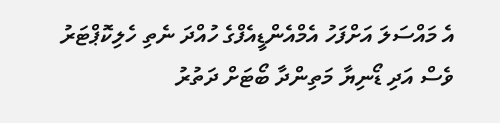އެ މައްސަލަ އަށްފަހު އެމްއެންޑީއެފްގެ ހުއްދަ ނެތި ހެލިކޮޕްޓަރު ވެސް އަދި ޑޯނިޔާ މަތިންދާ ބޯޓަށް ދަތުރު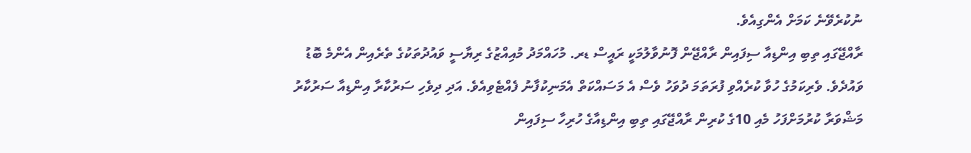ނުކުރެވޭނެ ކަމަށް އެންގިއެވެ.
ރާއްޖޭގައި ތިބި އިންޑިއާ ސިފައިން ރާއްޖޭން ފޮނުވާލުމަކީ ރައީސް ޑރ. މުހައްމަދު މުއިއްޒުގެ ރިޔާސީ ވައުދުތަކުގެ ތެރެއިން އެންމެ ބޮޑު ވައުދެވެ. ވެރިކަމުގެ ހުވާ ކުރެއްވި ފުރަތަމަ ދުވަހު ވެސް އެ މަސައްކަތް އެމަނިކުފާނު ފެއްޓެވިއެވެ. އަދި ދިވެހި ސަރުކާރާ އިންޑިއާ ސަރުކާރު މަޝްވަރާ ކުރުމަށްފަހު މެއި 10ގެ ކުރިން ރާއްޖޭގައި ތިބި އިންޑިއާގެ ހުރިހާ ސިފައިން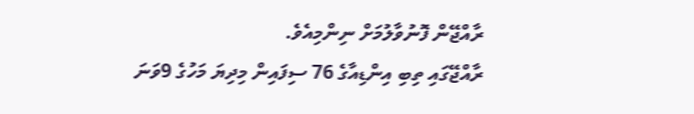ރާއްޖޭން ފޮނުވާލުމަށް ނިންމިއެވެ.
ރާއްޖޭގައި ތިބި އިންޑިއާގެ 76 ސިފައިން މިދިޔަ މަހުގެ 9ވަނަ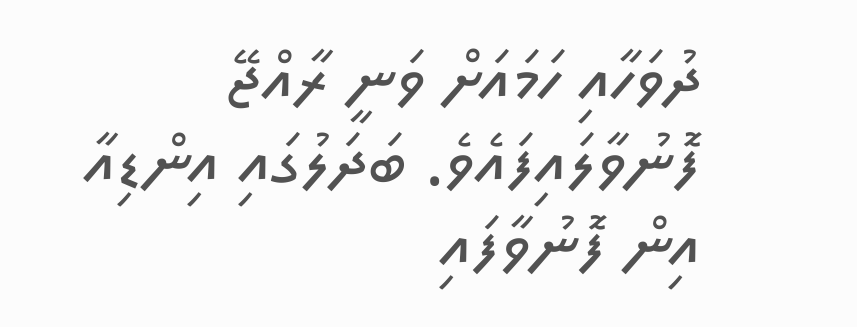ދުވަހާއި ހަމައަށް ވަނީ ރާއްޖޭ ފޮނުވާލައިފައެވެ. ބަދަލުގައި އިންޑިއާ އިން ފޮނުވާފައި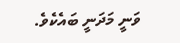ވަނީ މަދަނީ ބައެކެވެ.